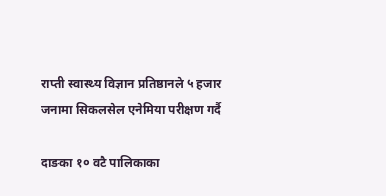राप्ती स्वास्थ्य विज्ञान प्रतिष्ठानले ५ हजार जनामा सिकलसेल एनेमिया परीक्षण गर्दै

दाङका १० वटै पालिकाका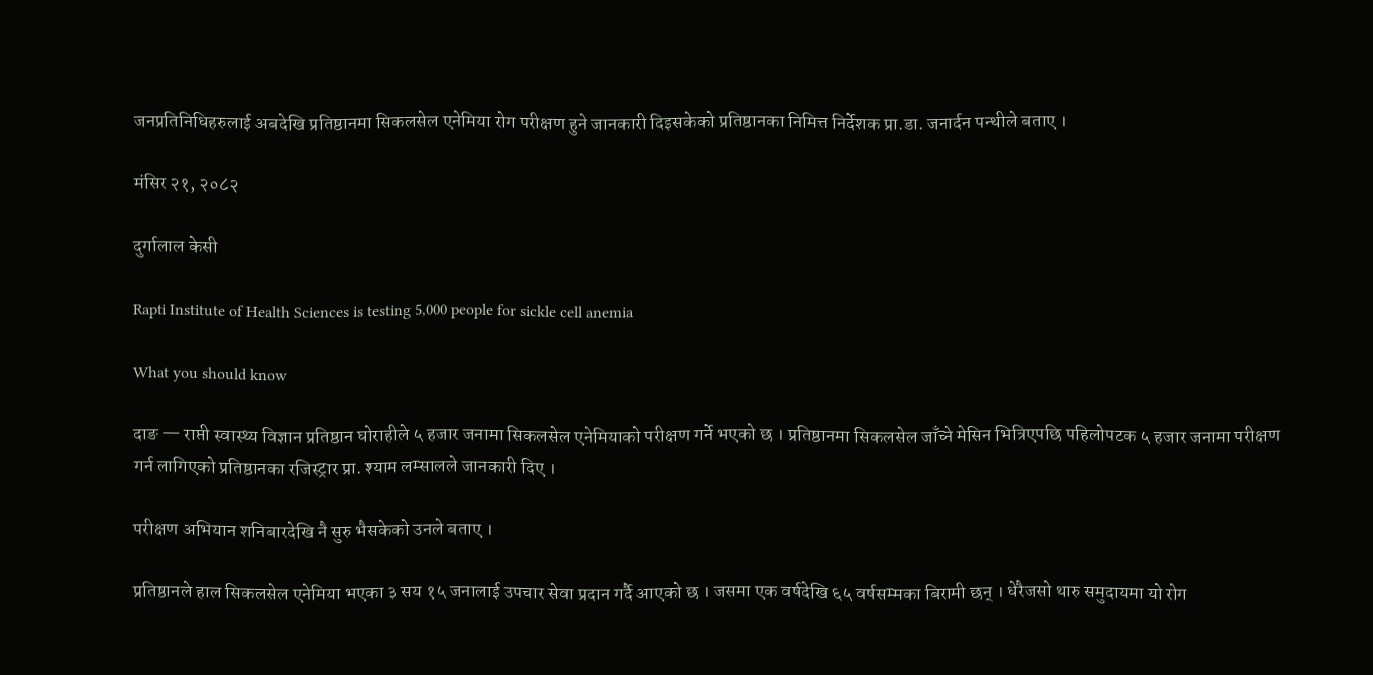जनप्रतिनिधिहरुलाई अबदेखि प्रतिष्ठानमा सिकलसेल एनेमिया रोग परीक्षण हुने जानकारी दिइसकेको प्रतिष्ठानका निमित्त निर्देशक प्रा.डा. जनार्दन पन्थीले बताए ।

मंसिर २१, २०८२

दुर्गालाल केसी

Rapti Institute of Health Sciences is testing 5,000 people for sickle cell anemia

What you should know

दाङ — राप्ती स्वास्थ्य विज्ञान प्रतिष्ठान घोराहीले ५ हजार जनामा सिकलसेल एनेमियाको परीक्षण गर्ने भएको छ । प्रतिष्ठानमा सिकलसेल जाँच्ने मेसिन भित्रिएपछि पहिलोपटक ५ हजार जनामा परीक्षण गर्न लागिएको प्रतिष्ठानका रजिस्ट्रार प्रा. श्याम लम्सालले जानकारी दिए ।

परीक्षण अभियान शनिबारदेखि नै सुरु भैसकेको उनले बताए ।

प्रतिष्ठानले हाल सिकलसेल एनेमिया भएका ३ सय १५ जनालाई उपचार सेवा प्रदान गर्दै आएको छ । जसमा एक वर्षदेखि ६५ वर्षसम्मका बिरामी छन् । धेरैजसो थारु समुदायमा यो रोग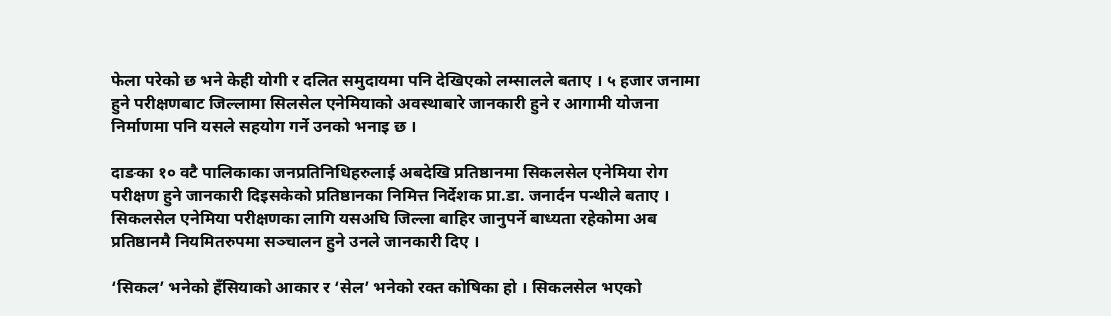फेला परेको छ भने केही योगी र दलित समुदायमा पनि देखिएको लम्सालले बताए । ५ हजार जनामा हुने परीक्षणबाट जिल्लामा सिलसेल एनेमियाको अवस्थाबारे जानकारी हुने र आगामी योजना निर्माणमा पनि यसले सहयोग गर्ने उनको भनाइ छ ।

दाङका १० वटै पालिकाका जनप्रतिनिधिहरुलाई अबदेखि प्रतिष्ठानमा सिकलसेल एनेमिया रोग परीक्षण हुने जानकारी दिइसकेको प्रतिष्ठानका निमित्त निर्देशक प्रा.डा. जनार्दन पन्थीले बताए । सिकलसेल एनेमिया परीक्षणका लागि यसअघि जिल्ला बाहिर जानुपर्ने बाध्यता रहेकोमा अब प्रतिष्ठानमै नियमितरुपमा सञ्चालन हुने उनले जानकारी दिए ।

‘सिकल’ भनेको हँसियाको आकार र ‘सेल’ भनेको रक्त कोषिका हो । सिकलसेल भएको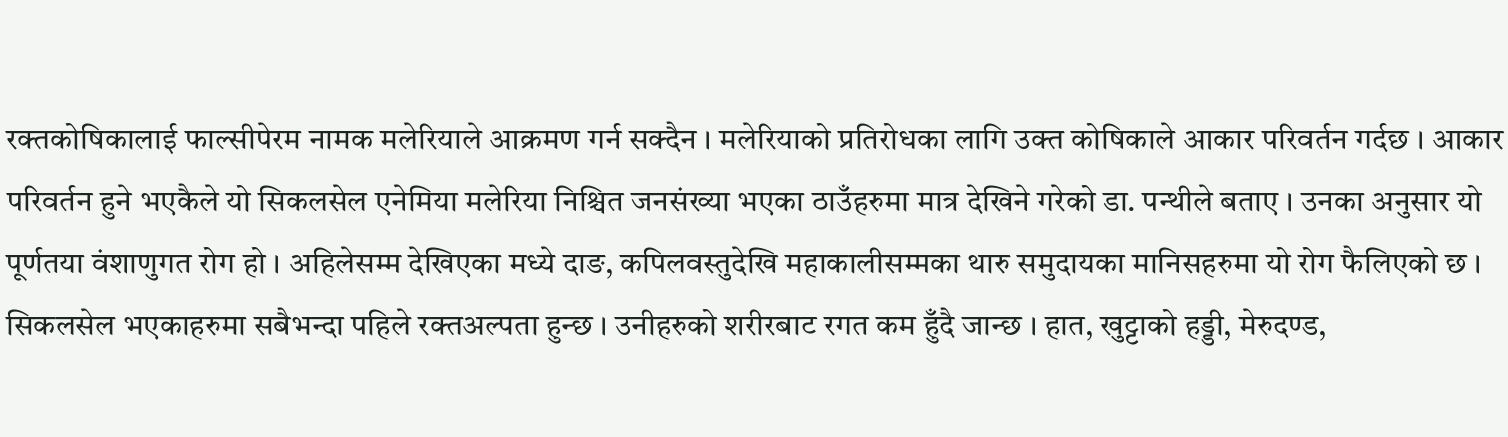रक्तकोषिकालाई फाल्सीपेरम नामक मलेरियाले आक्रमण गर्न सक्दैन । मलेरियाको प्रतिरोधका लागि उक्त कोषिकाले आकार परिवर्तन गर्दछ । आकार परिवर्तन हुने भएकैले यो सिकलसेल एनेमिया मलेरिया निश्चित जनसंख्या भएका ठाउँहरुमा मात्र देखिने गरेको डा. पन्थीले बताए । उनका अनुसार यो पूर्णतया वंशाणुगत रोग हो । अहिलेसम्म देखिएका मध्ये दाङ, कपिलवस्तुदेखि महाकालीसम्मका थारु समुदायका मानिसहरुमा यो रोग फैलिएको छ । सिकलसेल भएकाहरुमा सबैभन्दा पहिले रक्तअल्पता हुन्छ । उनीहरुको शरीरबाट रगत कम हुँदै जान्छ । हात, खुट्टाको हड्डी, मेरुदण्ड,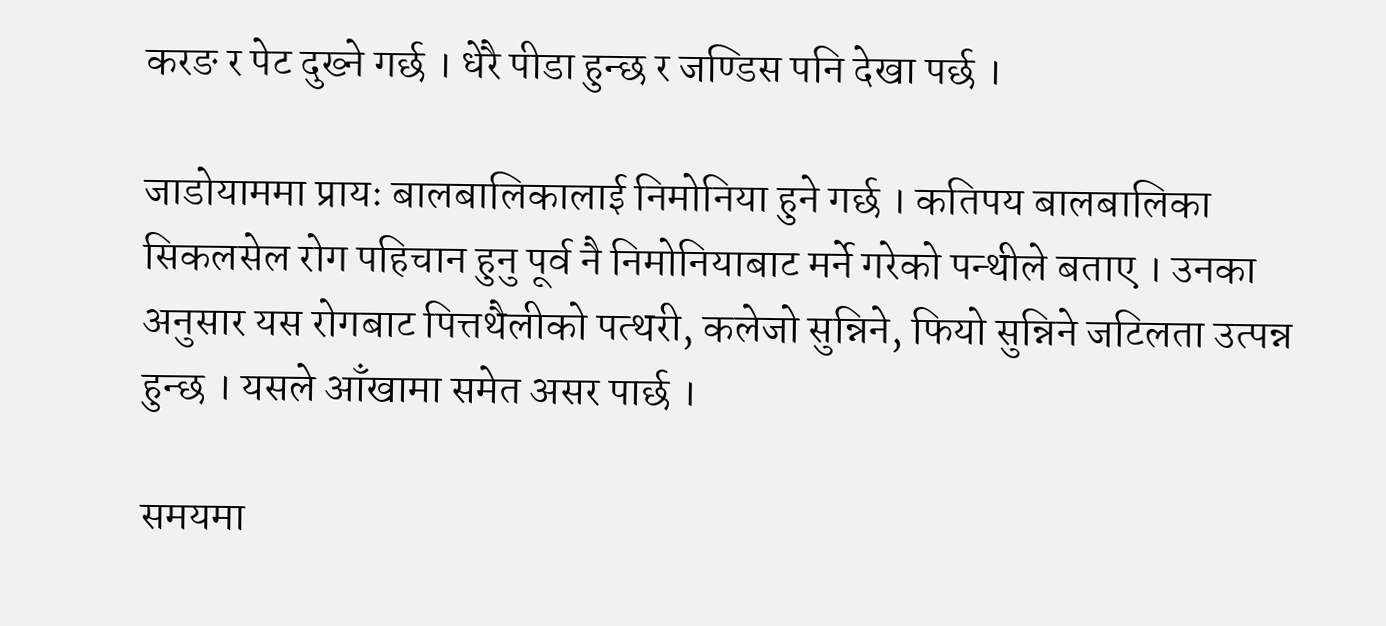करङ र पेट दुख्ने गर्छ । धेरै पीडा हुन्छ र जण्डिस पनि देखा पर्छ ।

जाडोयाममा प्रायः बालबालिकालाई निमोनिया हुने गर्छ । कतिपय बालबालिका सिकलसेल रोग पहिचान हुनु पूर्व नै निमोनियाबाट मर्ने गरेको पन्थीले बताए । उनका अनुसार यस रोगबाट पित्तथैलीको पत्थरी, कलेजो सुन्निने, फियो सुन्निने जटिलता उत्पन्न हुन्छ । यसले आँखामा समेत असर पार्छ ।

समयमा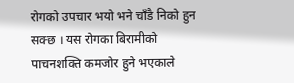रोगको उपचार भयो भने चाँडै निको हुन सक्छ । यस रोगका बिरामीको पाचनशक्ति कमजोर हुने भएकाले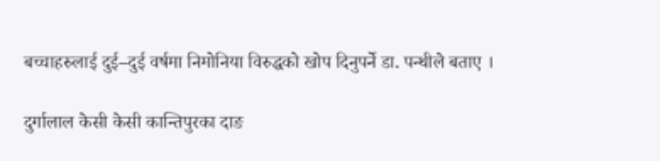बच्चाहरुलाई दुई–दुई वर्षमा निमोनिया विरुद्धको खोप दिनुपर्ने डा. पन्थीले बताए ।

दुर्गालाल केसी केसी कान्तिपुरका दाङ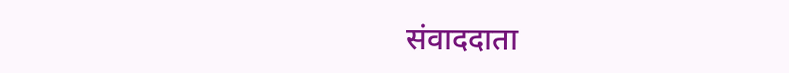संवाददाता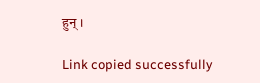हुन् ।

Link copied successfully